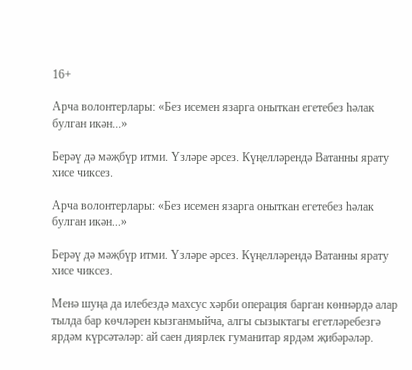16+

Арча волонтерлары: «Без исемен язарга оныткан егетебез һәлак булган икән...»

Берәү дә мәҗбүр итми. Үзләре әрсез. Күңелләрендә Ватанны ярату хисе чиксез.

Арча волонтерлары: «Без исемен язарга оныткан егетебез һәлак булган икән...»

Берәү дә мәҗбүр итми. Үзләре әрсез. Күңелләрендә Ватанны ярату хисе чиксез.

Менә шуңа да илебездә махсус хәрби операция барган көннәрдә алар тылда бар көчләрен кызганмыйча, алгы сызыктагы егетләребезгә ярдәм күрсәтәләр: ай саен диярлек гуманитар ярдәм җибәрәләр.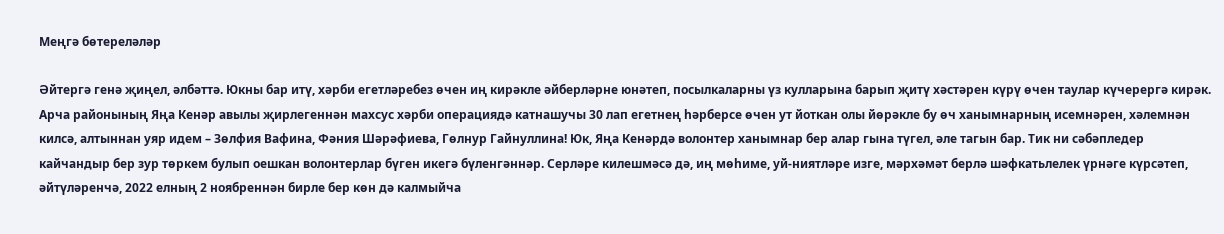Меңгә бөтереләләр

Әйтергә генә җиңел, әлбәттә. Юкны бар итү, хәрби егетләребез өчен иң кирәкле әйберләрне юнәтеп, посылкаларны үз кулларына барып җитү хәстәрен күрү өчен таулар күчерергә кирәк. Арча районының Яңа Кенәр авылы җирлегеннән махсус хәрби операциядә катнашучы 30 лап егетнең һәрберсе өчен ут йоткан олы йөрәкле бу өч ханымнарның исемнәрен, хәлемнән килсә, алтыннан уяр идем – Зөлфия Вафина, Фәния Шәрәфиева, Гөлнур Гайнуллина! Юк, Яңа Кенәрдә волонтер ханымнар бер алар гына түгел, әле тагын бар. Тик ни сәбәпледер кайчандыр бер зур төркем булып оешкан волонтерлар бүген икегә бүленгәннәр. Серләре килешмәсә дә, иң мөһиме, уй-ниятләре изге, мәрхәмәт берлә шәфкатьлелек үрнәге күрсәтеп, әйтүләренчә, 2022 елның 2 ноябреннән бирле бер көн дә калмыйча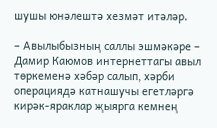шушы юнәлештә хезмәт итәләр.

– Авылыбызның саллы эшмәкәре – Дамир Каюмов интернеттагы авыл төркеменә хәбәр салып, хәрби операциядә катнашучы егетләргә кирәк-яраклар җыярга кемнең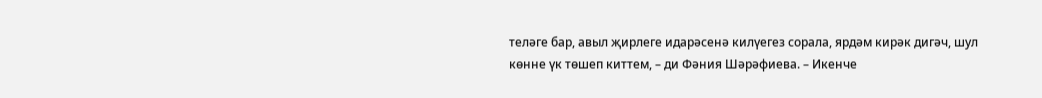теләге бар, авыл җирлеге идарәсенә килүегез сорала, ярдәм кирәк дигәч, шул көнне үк төшеп киттем, – ди Фәния Шәрәфиева. – Икенче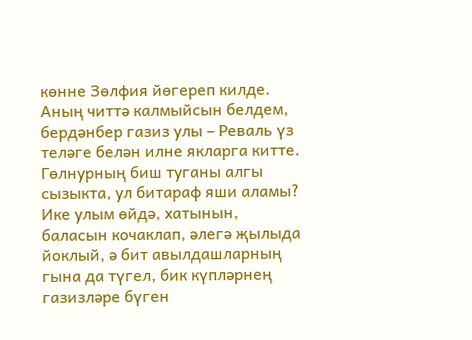көнне Зөлфия йөгереп килде. Аның читтә калмыйсын белдем, бердәнбер газиз улы – Реваль үз теләге белән илне якларга китте. Гөлнурның биш туганы алгы сызыкта, ул битараф яши аламы? Ике улым өйдә, хатынын, баласын кочаклап, әлегә җылыда йоклый, ә бит авылдашларның гына да түгел, бик күпләрнең газизләре бүген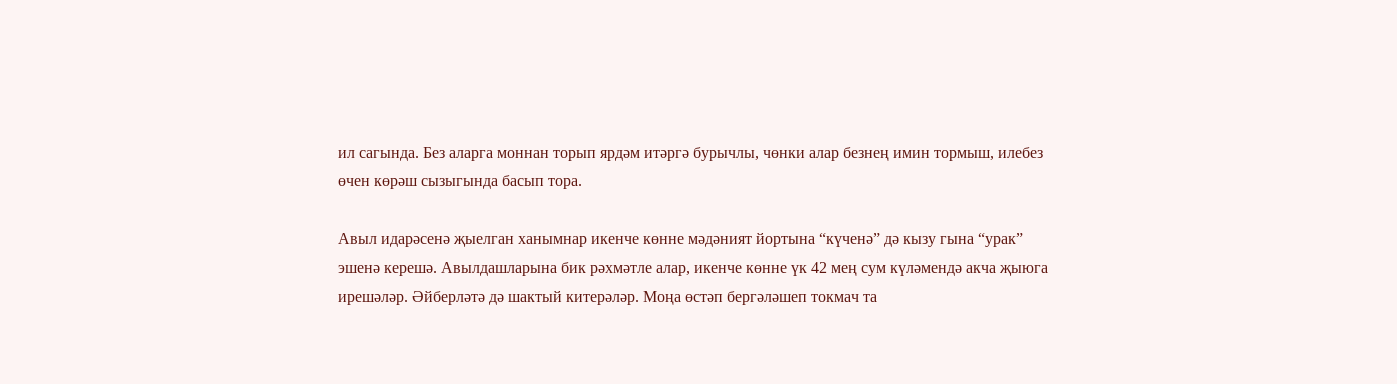ил сагында. Без аларга моннан торып ярдәм итәргә бурычлы, чөнки алар безнең имин тормыш, илебез өчен көрәш сызыгында басып тора.

Авыл идарәсенә җыелган ханымнар икенче көнне мәдәният йортына “күченә” дә кызу гына “урак” эшенә керешә. Авылдашларына бик рәхмәтле алар, икенче көнне үк 42 мең сум күләмендә акча җыюга ирешәләр. Әйберләтә дә шактый китерәләр. Моңа өстәп бергәләшеп токмач та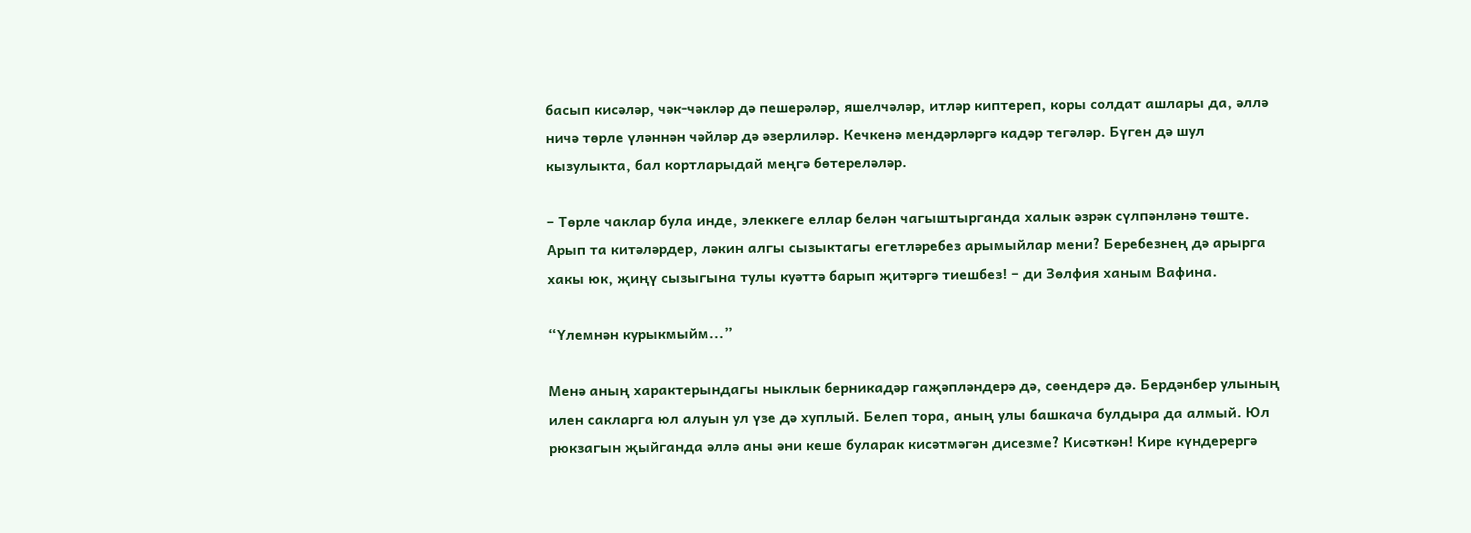басып кисәләр, чәк-чәкләр дә пешерәләр, яшелчәләр, итләр киптереп, коры солдат ашлары да, әллә ничә төрле үләннән чәйләр дә әзерлиләр. Кечкенә мендәрләргә кадәр тегәләр. Бүген дә шул кызулыкта, бал кортларыдай меңгә бөтереләләр.

– Төрле чаклар була инде, элеккеге еллар белән чагыштырганда халык әзрәк сүлпәнләнә төште. Арып та китәләрдер, ләкин алгы сызыктагы егетләребез арымыйлар мени? Беребезнең дә арырга хакы юк, җиңү сызыгына тулы куәттә барып җитәргә тиешбез! – ди Зөлфия ханым Вафина.

“Үлемнән курыкмыйм...”

Менә аның характерындагы ныклык берникадәр гаҗәпләндерә дә, сөендерә дә. Бердәнбер улының илен сакларга юл алуын ул үзе дә хуплый. Белеп тора, аның улы башкача булдыра да алмый. Юл рюкзагын җыйганда әллә аны әни кеше буларак кисәтмәгән дисезме? Кисәткән! Кире күндерергә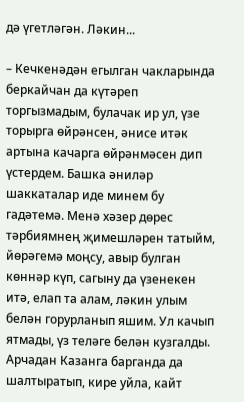дә үгетләгән. Ләкин...

– Кечкенәдән егылган чакларында беркайчан да күтәреп торгызмадым, булачак ир ул, үзе торырга өйрәнсен, әнисе итәк артына качарга өйрәнмәсен дип үстердем. Башка әниләр шаккаталар иде минем бу гадәтемә. Менә хәзер дөрес тәрбиямнең җимешләрен татыйм, йөрәгемә моңсу, авыр булган көннәр күп, сагыну да үзенекен итә, елап та алам, ләкин улым белән горурланып яшим. Ул качып ятмады, үз теләге белән кузгалды. Арчадан Казанга барганда да шалтыратып, кире уйла, кайт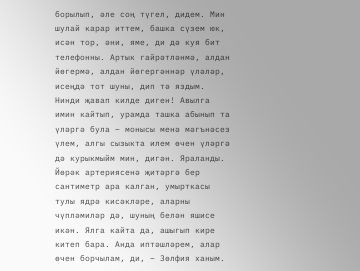борылып, әле соң түгел, дидем. Мин шулай карар иттем, башка сүзем юк, исән тор, әни, яме, ди дә куя бит телефонны. Артык гайрәтләнмә, алдан йөгермә, алдан йөгергәннәр үләләр, исеңдә тот шуны, дип тә яздым. Нинди җавап килде диген! Авылга имин кайтып, урамда ташка абынып та үләргә була – монысы менә мәгънәсез үлем, алгы сызыкта илем өчен үләргә дә курыкмыйм мин, дигән. Яраланды. Йөрәк артериясенә җитәргә бер сантиметр ара калган, умырткасы тулы ядрә кисәкләре, аларны чүпләмиләр дә, шуның белән яшисе икән. Ялга кайта да, ашыгып кире китеп бара. Анда иптәшләрем, алар өчен борчылам, ди, – Зөлфия ханым.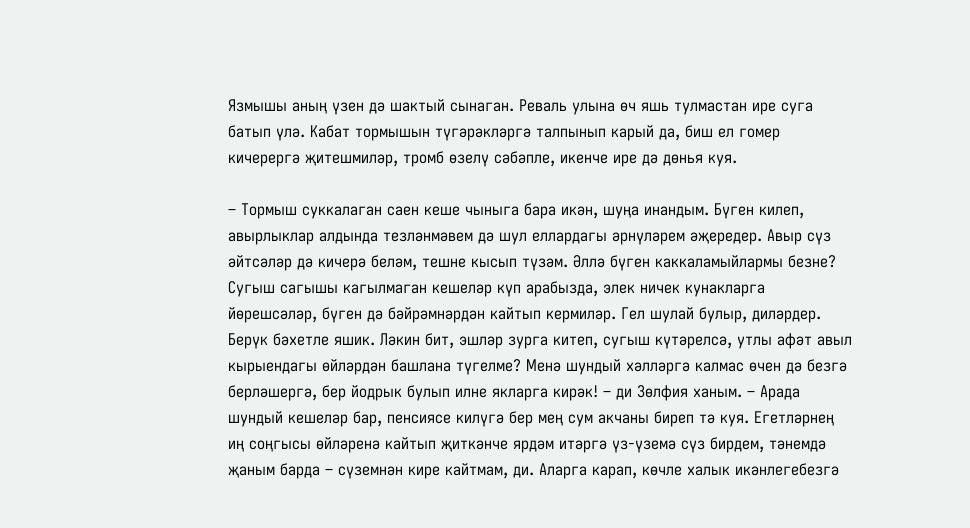Язмышы аның үзен дә шактый сынаган. Реваль улына өч яшь тулмастан ире суга батып үлә. Кабат тормышын түгәрәкләргә талпынып карый да, биш ел гомер кичерергә җитешмиләр, тромб өзелү сәбәпле, икенче ире дә дөнья куя.

– Тормыш суккалаган саен кеше чыныга бара икән, шуңа инандым. Бүген килеп, авырлыклар алдында тезләнмәвем дә шул еллардагы әрнүләрем әҗередер. Авыр сүз әйтсәләр дә кичерә беләм, тешне кысып түзәм. Әллә бүген каккаламыйлармы безне? Сугыш сагышы кагылмаган кешеләр күп арабызда, элек ничек кунакларга йөрешсәләр, бүген дә бәйрәмнәрдән кайтып кермиләр. Гел шулай булыр, диләрдер. Берүк бәхетле яшик. Ләкин бит, эшләр зурга китеп, сугыш күтәрелсә, утлы афәт авыл кырыендагы өйләрдән башлана түгелме? Менә шундый хәлләргә калмас өчен дә безгә берләшергә, бер йодрык булып илне якларга кирәк! – ди Зөлфия ханым. – Арада шундый кешеләр бар, пенсиясе килүгә бер мең сум акчаны биреп тә куя. Егетләрнең иң соңгысы өйләренә кайтып җиткәнче ярдәм итәргә үз-үземә сүз бирдем, тәнемдә җаным барда – сүземнән кире кайтмам, ди. Аларга карап, көчле халык икәнлегебезгә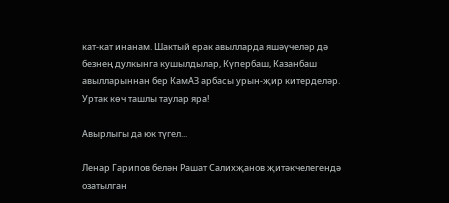кат-кат инанам. Шактый ерак авылларда яшәүчеләр дә безнең дулкынга кушылдылар, Күпербаш, Казанбаш авылларыннан бер КамАЗ арбасы урын-җир китерделәр. Уртак көч ташлы таулар яра!

Авырлыгы да юк түгел...

Ленар Гарипов белән Рашат Салихҗанов җитәкчелегендә озатылган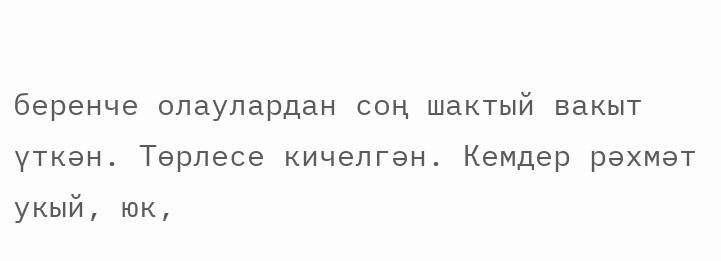беренче олаулардан соң шактый вакыт үткән. Төрлесе кичелгән. Кемдер рәхмәт укый, юк,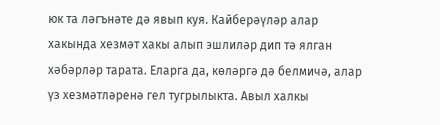юк та ләгънәте дә явып куя. Кайберәүләр алар хакында хезмәт хакы алып эшлиләр дип тә ялган хәбәрләр тарата. Еларга да, көләргә дә белмичә, алар үз хезмәтләренә гел тугрылыкта. Авыл халкы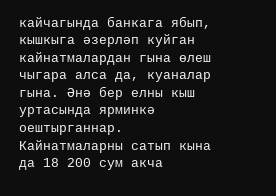кайчагында банкага ябып, кышкыга әзерләп куйган кайнатмалардан гына өлеш чыгара алса да, куаналар гына. Әнә бер елны кыш уртасында ярминкә оештырганнар. Кайнатмаларны сатып кына да 18 200 сум акча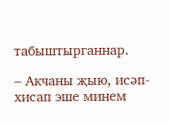табыштырганнар.

– Акчаны җыю, исәп-хисап эше минем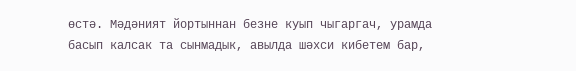өстә. Мәдәният йортыннан безне куып чыгаргач, урамда басып калсак та сынмадык, авылда шәхси кибетем бар,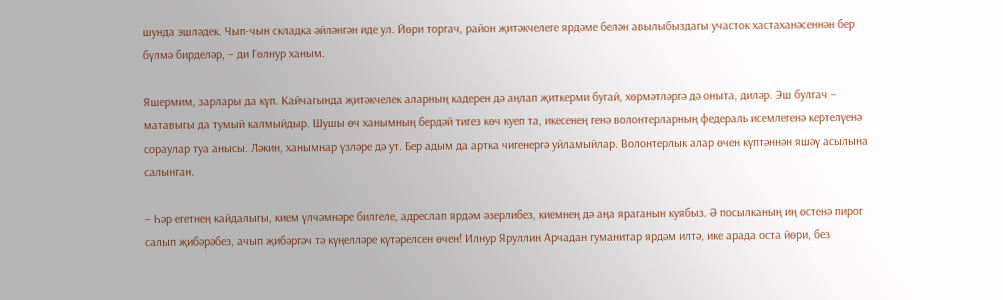шунда эшләдек. Чып-чын складка әйләнгән иде ул. Йөри торгач, район җитәкчелеге ярдәме белән авылыбыздагы участок хастаханәсеннән бер бүлмә бирделәр, – ди Гөлнур ханым.

Яшермим, зарлары да күп. Кайчагында җитәкчелек аларның кадерен дә аңлап җиткерми бугай, хөрмәтләргә дә оныта, диләр. Эш булгач – матавыгы да тумый калмыйдыр. Шушы өч ханымның бердәй тигез көч куеп та, икесенең генә волонтерларның федераль исемлегенә кертелүенә сораулар туа анысы. Ләкин, ханымнар үзләре дә ут. Бер адым да артка чигенергә уйламыйлар. Волонтерлык алар өчен күптәннән яшәү асылына салынган.

– Һәр егетнең кайдалыгы, кием үлчәмнәре билгеле, адреслап ярдәм әзерлибез, киемнең дә аңа яраганын куябыз. Ә посылканың иң өстенә пирог салып җибәрәбез, ачып җибәргәч тә күңелләре күтәрелсен өчен! Илнур Яруллин Арчадан гуманитар ярдәм илтә, ике арада оста йөри, без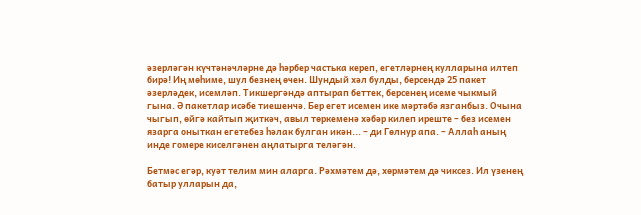әзерләгән күчтәнәчләрне дә һәрбер частька кереп, егетләрнең кулларына илтеп бирә! Иң мөһиме, шул безнең өчен. Шундый хәл булды, берсендә 25 пакет әзерләдек, исемләп. Тикшергәндә аптырап беттек, берсенең исеме чыкмый гына. Ә пакетлар исәбе тиешенчә. Бер егет исемен ике мәртәбә язганбыз. Очына чыгып, өйгә кайтып җиткәч, авыл төркеменә хәбәр килеп иреште – без исемен язарга оныткан егетебез һәлак булган икән... – ди Гөлнур апа. – Аллаһ аның инде гомере киселгәнен аңлатырга теләгән.

Бетмәс егәр, куәт телим мин аларга. Рәхмәтем дә, хөрмәтем дә чиксез. Ил үзенең батыр улларын да,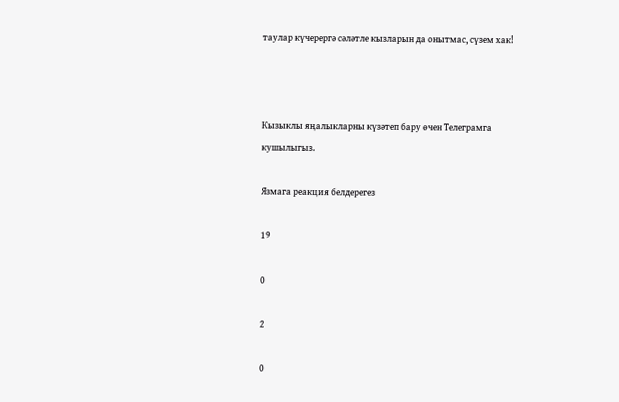таулар күчерергә сәләтле кызларын да онытмас, сүзем хак!



Кызыклы яңалыкларны күзәтеп бару өчен Телеграмга кушылыгыз.

Язмага реакция белдерегез

19

0

2

0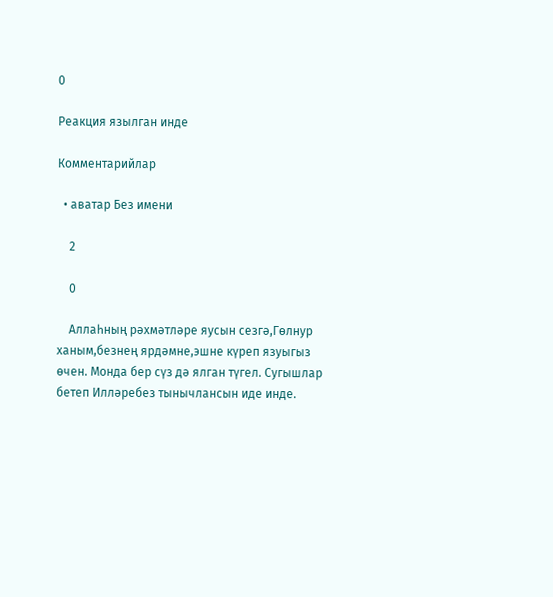0

Реакция язылган инде

Комментарийлар

  • аватар Без имени

    2

    0

    Аллаһның рәхмәтләре яусын сезгә,Гөлнур ханым,безнең ярдәмне,эшне күреп язуыгыз өчен. Монда бер сүз дә ялган түгел. Сугышлар бетеп Илләребез тынычлансын иде инде.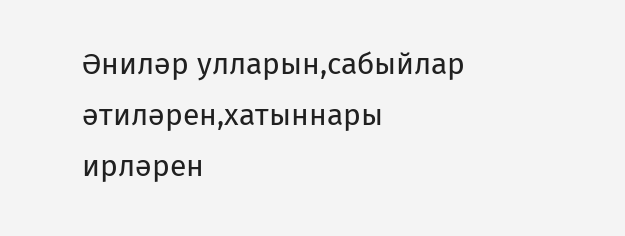Әниләр улларын,сабыйлар әтиләрен,хатыннары ирләрен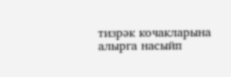тизрәк кочакларына алырга насыйп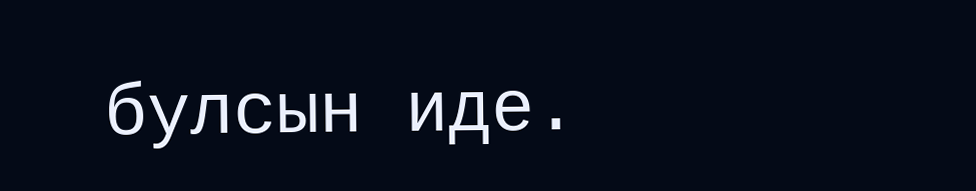булсын иде.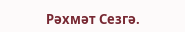Рәхмәт Сезгә.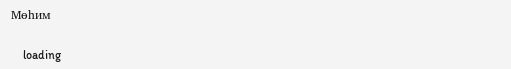Мөһим

    loading